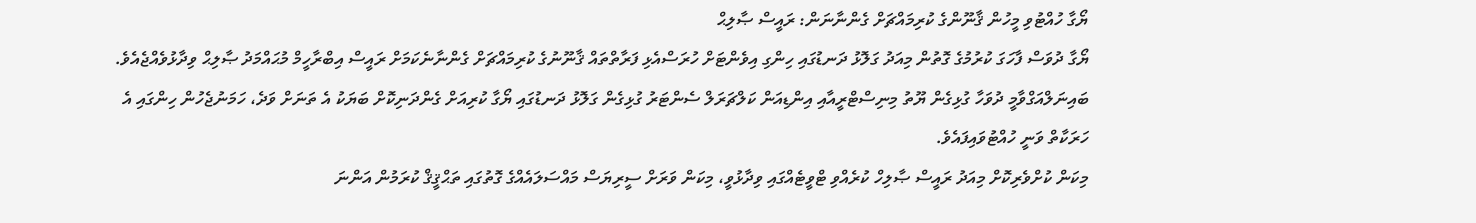ޔޯގާ ހުއްޓުވި މީހުން ޤާނޫންގެ ކުރިމައްޗަށް ގެންނާނަން: ރައީސް ޞާލިޙް
ޔޯގާ ދުވަސް ފާހަގަ ކުރުމުގެ ގޮތުން މިއަދު ގަލޮޅު ދަނޑުގައި ހިންގި އިވެންޓަށް ހުރަސްއެޅި ފަރާތްތައް ޤާނޫނުގެ ކުރިމައްޗަށް ގެންނާނެކަމަށް ރައީސް އިބްރާހީމް މުޙައްމަދު ޞާލިޙް ވިދާޅުވެއްޖެއެވެ.
ބައިނަލްއަގްވާމީ ދުވަހާ ގުޅިގެން ޔޫތު މިނިސްޓްރީއާއި އިންޑިއަން ކަލްޗަރަލް ސެންޓަރު ގުޅިގެން ގަލޮޅު ދަނޑުގައި ޔޯގާ ކުރިއަށް ގެންދަނިކޮށް ބަޔަކު އެ ތަނަށް ވަދެ، ހަމަނުޖެހުން ހިންގައި އެ ހަރަކާތް ވަނީ ހުއްޓުވައިފައެވެ.
މިކަން ކުށްވެރިކޮށް މިއަދު ރައީސް ޞާލިހް ކުރެއްވި ޓްވީޓެއްގައި ވިދާޅުވީ، މިކަން ވަރަށް ސީރިޔަސް މައްސަލައެއްގެ ގޮތުގައި ތަޙްޤީޤް ކުރަމުން އަންނަ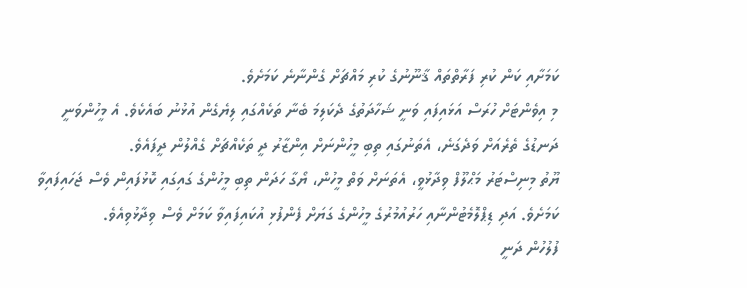ކަމަށާއި ކަން ކުރި ފަރާތްތައް ޤާނޫނުގެ ކުރި މައްޗަށް ގެންނާނެ ކަމަށެވެ.
މި އިވެންޓަށް ހުރަސް އަޅައިފައި ވަނީ ޝަހާދަތުގެ ދެކަލިމަ ބެނާ ތަކެއްގައި ލިޔެގެން އުޅުނު ބައެކެވެ. އެ މީހުންވަނީ ދަނޑުގެ ތެރެއަށް ވަދެގަނެ، އެތަނުގައި ތިބި މީހުންނަށް އިންޒާރު ދީ ތަކެއްޗަށް ގެއްލުން ދީފައެވެ.
ޔޫތު މިނިސްޓަރު މަޙްލޫފް ވިދާޅުވީ، އެތަނަށް ވަތް މީހުން، ޔޯގާ ހަދަން ތިބި މީހުންގެ ގައިގައި ކޮޅުފައިން ވެސް ޖަހައިފައިވާ ކަމަށެވެ. އަދި ޑިޕްލޮމެޓުންނާއި ހަރުއުމުރުގެ މީހުންގެ ގަޔަށް ފެންފުޅި އުކައިފައިވާ ކަމަށް ވެސް ވިދާޅުވިއެވެ.
ފުލުހުން ދަނީ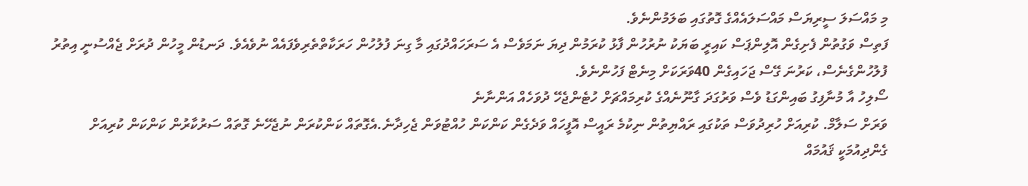މި މައްސަލަ ސީރިޔަސް މައްސަލައެއްގެ ގޮތުގައި ބަލަމުންނެވެ.
ފަތިސް ވަގުތުން ފެށިގެން އޮލިންޕަސް ކައިރީ ބަޔަކު ނުރުހުން ފާޅު ކުރަމުން ދިޔަ ނަމަވެސް އެ ސަރަހައްދުގައި މާ ގިނަ ފުލުހުން ހަރަކާތްތެރިވެފައެއް ނުވެއެވެ. ދަނޑުން މީހުން ދުރަށް ޖެއްސުނީ އިތުރު ފުލުހުންގެނެސް، ކަރުނަ ގޭސް ޖަހައިގެން 40ވަރަކަށް މިނެޓް ފަހުންނެވެ.
ސޯލިހު އާ މުނާފިގު ބައިންގަޑު ވެސް ވަރުގަދަ ގާނޫނެއްގެ ކުރިމައްޗަށް ހުޓެންޖެހޭ ދުވަހެއް އަންނާނެ
ވަރަށް ސަލާމް. ކުރިއަށް ހުރިދުވަސް ތަކުގައި ރައްޔިތުން ނިކުމެ ރައީސް އޮފީހައް ވަދެގެން ކަންކަން ހުއްޓުވަން ޖެހިދާނެ.އެގޮތައް ކަންކުރަން ނުޖެހޭނެ ގޮތައް ސަރުކާރުން ކަންކަން ކުރިއަށް ގެންދިއުމަކީ ޤައުމައް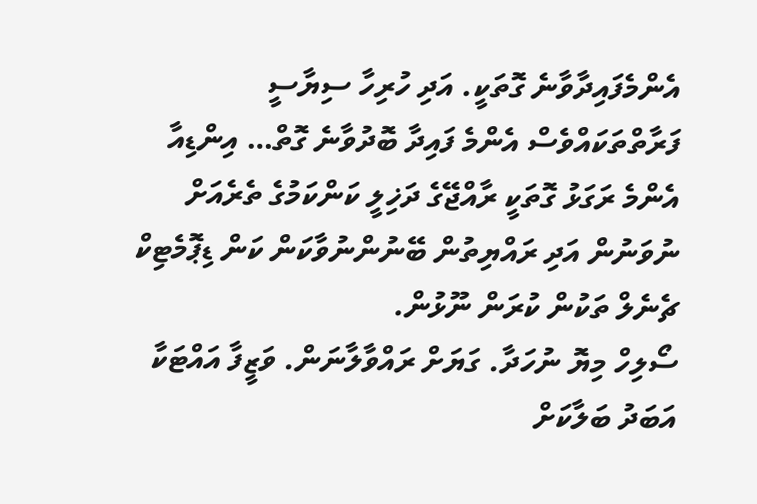އެންމެފައިދާވާނެ ގޮތަކީ. އަދި ހުރިހާ ސިޔާސީ ފަރާތްތަކައްވެސް އެންމެ ފައިދާ ބޮދުވާނެ ގޮތް… އިންޑިއާ އެންމެ ރަގަޅު ގޮތަކީ ރާއްޖޭގެ ދަޚިލީ ކަންކަމުގެ ތެރެއަށް ނުވަނުން އަދި ރައްޔިތުން ބޭނުންނުވާކަން ކަން ޑިޕޮމެޓިކް ޗެނެލް ތަކުން ކުރަން ނޫޅުން.
ސޯލިހް މިޔޮ ނުހަދާ. ގަޔަށް ރައްވާލާނަން. ވަޒީފާ އައްޓަކާ އަބަދު ބަލާކަށް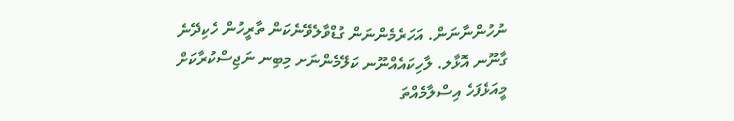ނުހުންނާނަން. އަހަރެމެންނަން ގުޑްވާލެވޭނެކަން ތާރީހުން ހެކިދޭނެ
ގާނޫނ އޮޅާލ. ލާހިކައެއްނޫނ ކަލޭމެންނަށ މިބިނ ނަޖިސްކުރާކަށް
މީއަޅެފަހެ އިސްލާމެއްތަ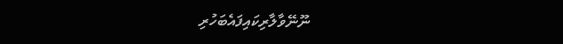ނޫނޭވާލާރިކައިފައެބަހުރި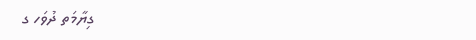ގިޔާމަތ ދުވަހ ގ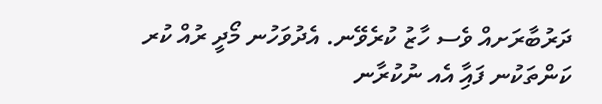ދަރުބާރަށއް ވެސ ހާޒު ކުރެވޭނ. އެދުވަހުނ މޯދީ ރުއް ކުރ ކަންތަކުނ ފައިާ އެއ ނުކުރާނ